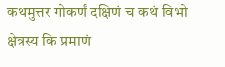कथमुत्तर गोकर्णं दक्षिणं च कथं विभो
क्षेत्रस्य कि प्रमाणं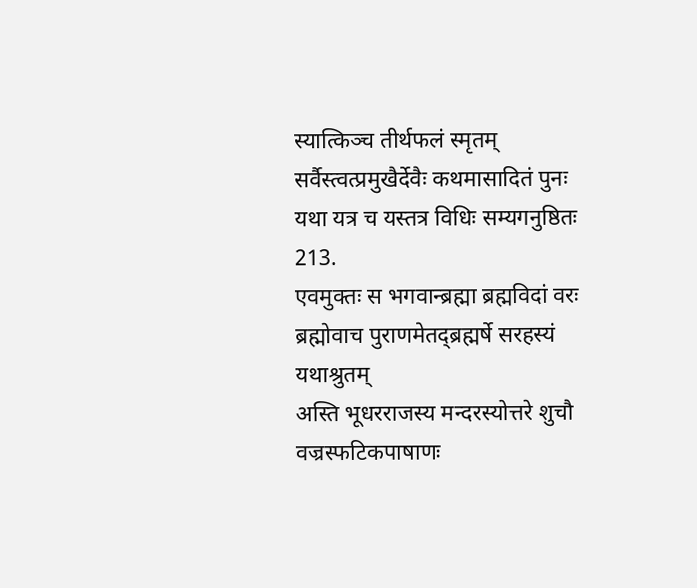स्यात्किञ्च तीर्थफलं स्मृतम्
सर्वैस्त्वत्प्रमुखैर्देवैः कथमासादितं पुनः
यथा यत्र च यस्तत्र विधिः सम्यगनुष्ठितः 213.
एवमुक्तः स भगवान्ब्रह्मा ब्रह्मविदां वरः
ब्रह्मोवाच पुराणमेतद्ब्रह्मर्षे सरहस्यं यथाश्रुतम्
अस्ति भूधरराजस्य मन्दरस्योत्तरे शुचौ
वज्रस्फटिकपाषाणः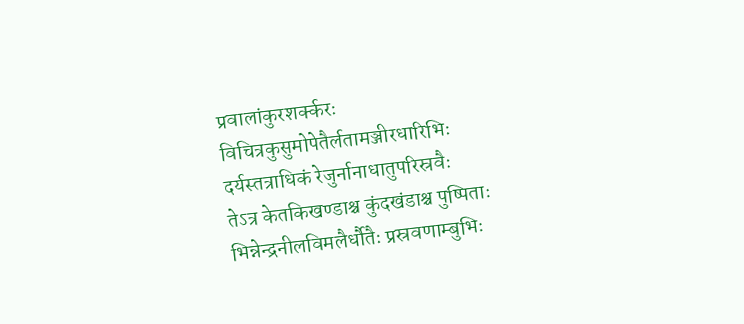प्रवालांकुरशर्क्करः
विचित्रकुसुमोपेतैर्लतामञ्जीरधारिभिः
दर्यस्तत्राधिकं रेजुर्नानाधातुपरिस्रवैः
तेऽत्र केतकिखण्डाश्च कुंदखंडाश्च पुष्पिताः
भिन्नेन्द्रनीलविमलैर्धौतैः प्रस्रवणाम्बुभिः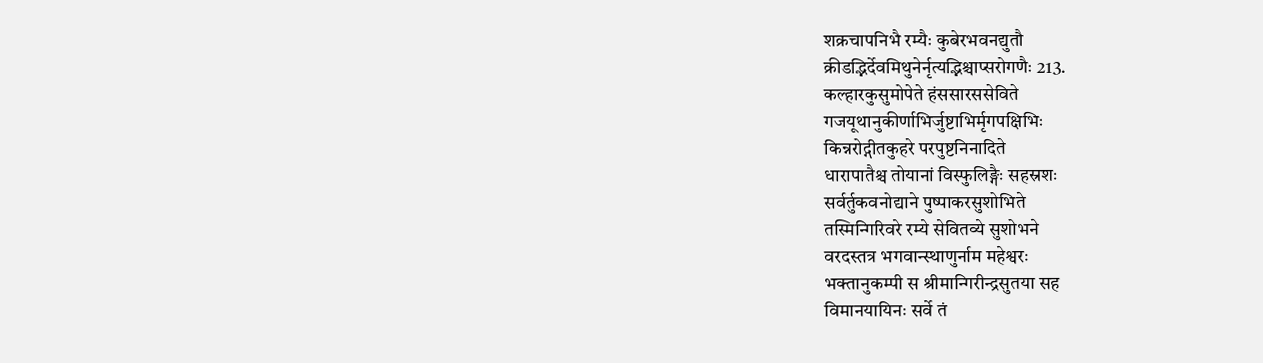शक्रचापनिभै रम्यैः कुबेरभवनद्युतौ
क्रीडद्भिर्देवमिथुनेर्नृत्यद्भिश्चाप्सरोगणैः 213.
कल्हारकुसुमोपेते हंससारससेविते
गजयूथानुकीर्णाभिर्जुष्टाभिर्मृगपक्षिभिः
किन्नरोद्गीतकुहरे परपुष्टनिनादिते
धारापातैश्च तोयानां विस्फुलिङ्गैः सहस्रशः
सर्वर्तुकवनोद्याने पुष्पाकरसुशोभिते
तस्मिन्गिरिवरे रम्ये सेवितव्ये सुशोभने
वरदस्तत्र भगवान्स्थाणुर्नाम महेश्वरः
भक्तानुकम्पी स श्रीमान्गिरीन्द्रसुतया सह
विमानयायिनः सर्वे तं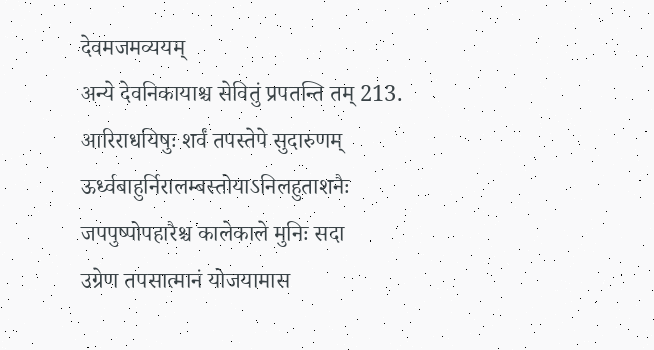देवमजमव्ययम्
अन्ये देवनिकायाश्च सेवितुं प्रपतन्ति तम् 213.
आरिराधयिषुः शर्वं तपस्तेपे सुदारुणम्
ऊर्ध्वबाहुर्निरालम्बस्तोयाऽनिलहुताशनैः
जपपुष्पोपहारैश्च कालेकाले मुनिः सदा
उग्रेण तपसात्मानं योजयामास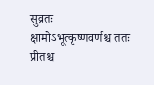सुव्रतः
क्षामोऽभूत्कृष्णवर्णश्च ततः प्रीतश्च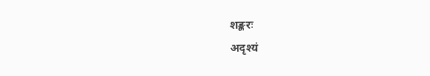शङ्करः
अदृश्यं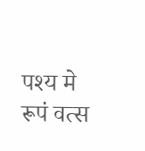पश्य मे रूपं वत्स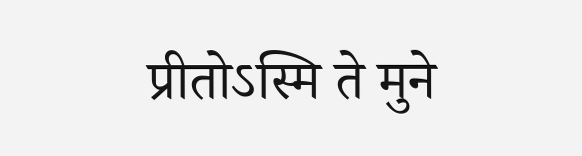प्रीतोऽस्मि ते मुने